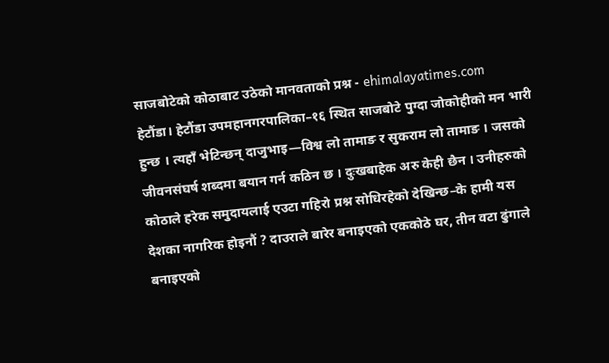साजबोटेको कोठाबाट उठेको मानवताको प्रश्न - ehimalayatimes.com
हेटौंडा। हेटौंडा उपमहानगरपालिका–१६ स्थित साजबोटे पुग्दा जोकोहीको मन भारी हुन्छ । त्यहाँ भेटिन्छन् दाजुभाइ—विश्व लो तामाङ र सुकराम लो तामाङ । जसको जीवनसंघर्ष शब्दमा बयान गर्न कठिन छ । दुःखबाहेक अरु केही छैन । उनीहरुको कोठाले हरेक समुदायलाई एउटा गहिरो प्रश्न सोधिरहेको देखिन्छ–के हामी यस देशका नागरिक होइनौं ? दाउराले बारेर बनाइएको एककोठे घर, तीन वटा ढुंगाले बनाइएको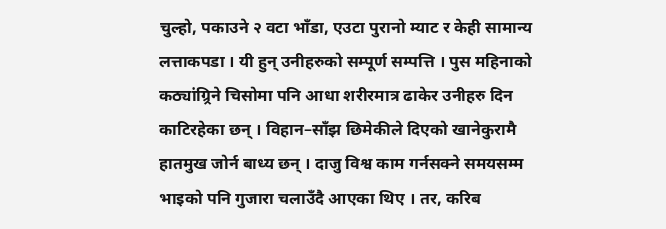चुल्हो, पकाउने २ वटा भाँडा, एउटा पुरानो म्याट र केही सामान्य लत्ताकपडा । यी हुन् उनीहरुको सम्पूर्ण सम्पत्ति । पुस महिनाको कठ्यांग्र्रिने चिसोमा पनि आधा शरीरमात्र ढाकेर उनीहरु दिन काटिरहेका छन् । विहान–साँझ छिमेकीले दिएको खानेकुरामै हातमुख जोर्न बाध्य छन् । दाजु विश्व काम गर्नसक्ने समयसम्म भाइको पनि गुजारा चलाउँदै आएका थिए । तर, करिब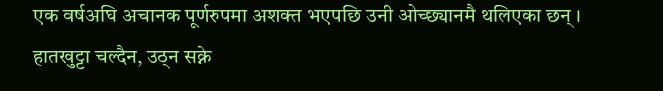एक वर्षअघि अचानक पूर्णरुपमा अशक्त भएपछि उनी ओच्छ्यानमै थलिएका छन् । हातखुट्टा चल्दैन, उठ्न सक्ने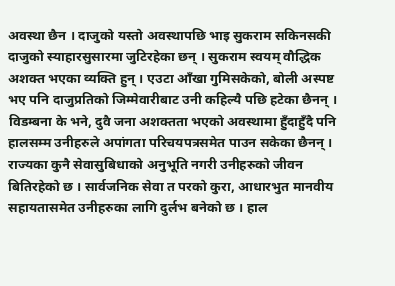अवस्था छैन । दाजुको यस्तो अवस्थापछि भाइ सुकराम सकिनसकी दाजुको स्याहारसुसारमा जुटिरहेका छन् । सुकराम स्वयम् वौद्धिक अशक्त भएका व्यक्ति हुन् । एउटा आँखा गुमिसकेको, बोली अस्पष्ट भए पनि दाजुप्रतिको जिम्मेवारीबाट उनी कहिल्यै पछि हटेका छैनन् । विडम्बना के भने, दुवै जना अशक्तता भएको अवस्थामा हुँदाहुँदै पनि हालसम्म उनीहरुले अपांगता परिचयपत्रसमेत पाउन सकेका छैनन् । राज्यका कुनै सेवासुबिधाको अनुभूति नगरी उनीहरुको जीवन बितिरहेको छ । सार्वजनिक सेवा त परको कुरा, आधारभुत मानवीय सहायतासमेत उनीहरुका लागि दुर्लभ बनेको छ । हाल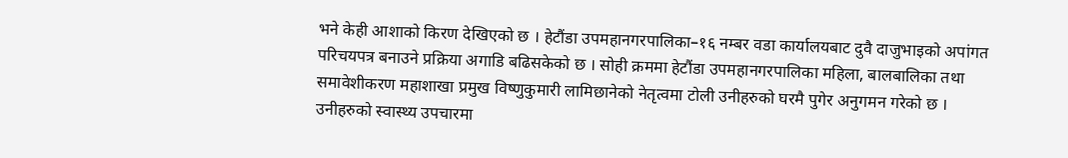भने केही आशाको किरण देखिएको छ । हेटौंडा उपमहानगरपालिका–१६ नम्बर वडा कार्यालयबाट दुवै दाजुभाइको अपांगत परिचयपत्र बनाउने प्रक्रिया अगाडि बढिसकेको छ । सोही क्रममा हेटौंडा उपमहानगरपालिका महिला, बालबालिका तथा समावेशीकरण महाशाखा प्रमुख विष्णुकुमारी लामिछानेको नेतृत्वमा टोली उनीहरुको घरमै पुगेर अनुगमन गरेको छ । उनीहरुको स्वास्थ्य उपचारमा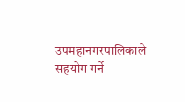उपमहानगरपालिकाले सहयोग गर्ने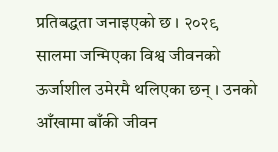प्रतिबद्धता जनाइएको छ । २०२९ सालमा जन्मिएका विश्व जीवनको ऊर्जाशील उमेरमै थलिएका छन् । उनको आँखामा बाँकी जीवन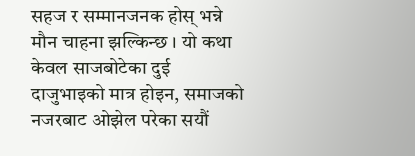सहज र सम्मानजनक होस् भन्ने मौन चाहना झल्किन्छ । यो कथा केवल साजबोटेका दुई दाजुभाइको मात्र होइन, समाजको नजरबाट ओझेल परेका सयौं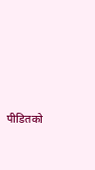पीडितको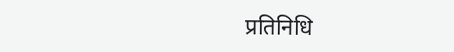प्रतिनिधि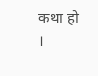कथा हो ।